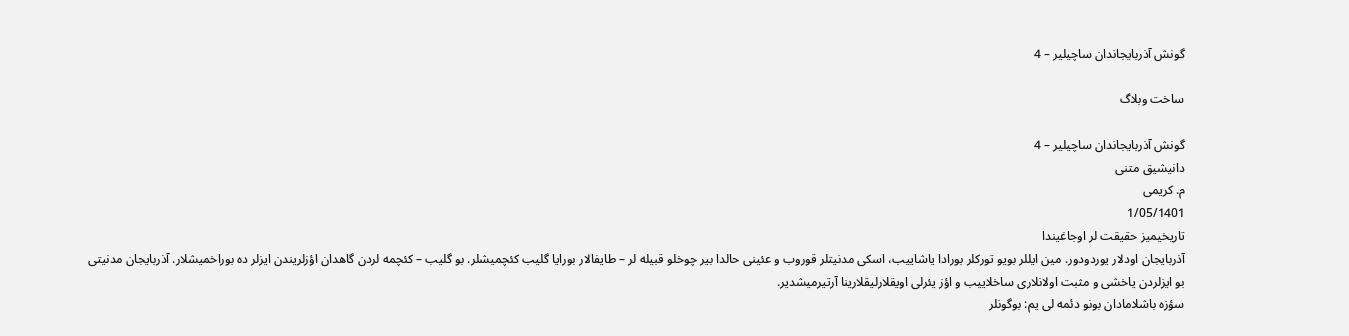گونش آذربایجاندان ساچیلیر – 4

ساخت وبلاگ

گونش آذربایجاندان ساچیلیر – 4
دانیشیق متنی
م. کریمی
1/05/1401
تاریخیمیز حقیقت لر اوجاغیندا
آذربایجان اودلار یوردودور. مین ایللر بویو تورکلر بورادا یاشاییب، اسکی مدنیتلر قوروب و عئینی حالدا بیر چوخلو قبیله لر – طایفالار بورایا گلیب کئچمیشلر. بو گلیب – کئچمه لردن گاهدان اؤزلریندن ایزلر ده بوراخمیشلار. آذربایجان مدنیتی بو ایزلردن یاخشی و مثبت اولانلاری ساخلاییب و اؤز یئرلی اویقلارلیقلارینا آرتیرمیشدیر.
سؤزه باشلامادان بونو دئمه لی یم: بوگونلر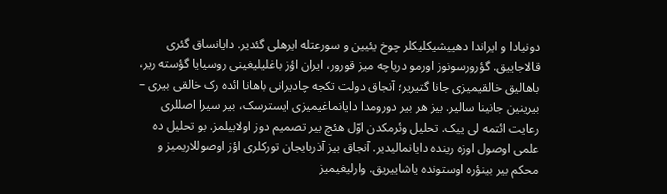دونیادا و ایراندا دهییشیکلیکلر چوخ یئیین و سورعتله ایرهلی گئدیر. دایانساق گئری قالاجاییق. گؤرورسونوز اورمو دریاچه میز قورور، ایران اؤز باغلیلیغینی روسیایا گؤسته ریر، باهالیق خالقیمیزی جانا گتیریر؛ آنجاق دولت تکجه چادیرانی باهانا ائده رک خالقی بیری – بیرینین جانینا سالیر. بیز هر بیر دورومدا دایانماغیمیزی ایسترسک، بیر سیرا اصللری رعایت ائتمه لی ییک. تحلیل وئرمکدن اوّل هئچ بیر تصمیم دوز اولابیلمز. بو تحلیل ده علمی اوصول اوزه رینده دایانمالیدیر. آنجاق بیز آذربایجان تورکلری اؤز اوصوللاریمیز و محکم بیر بینؤره اوستونده یاشاییریق. وارلیغیمیز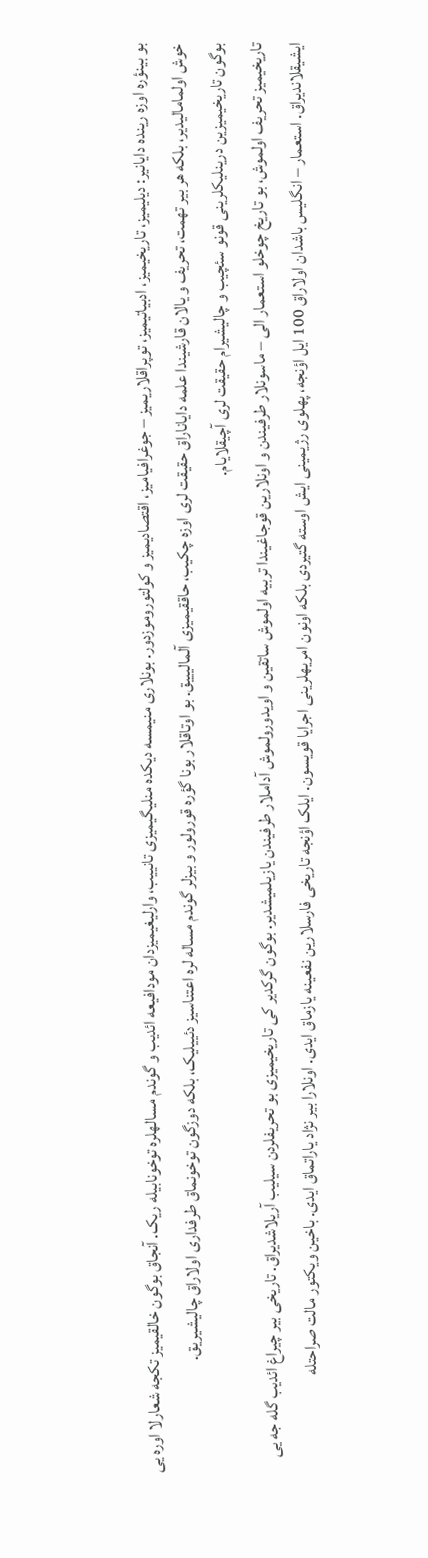بو بینؤره اوزه رینده دایانیر: دیلیمیز، تاریخیمیز، ادبیاتیمیز، توپراقلاریمیز – جوغرافیامیز، اقتصادیمیز و کولتوروموزدور. بونلاری منیمسه دیکده منلیگیمیزی تانییب، وارلیغیمیزدان مودافیعه ائدیب و گوندم مسالهلره توخونابیله ریک. آنجاق بوگون خالقیمیز تکجه شعارلا اوره یی خوش اولمامالیدیر، بلکه هر بیر تهمت، تحریف و یالان قارشیندا علمه دایاناراق حقیقت لری اوزه چکیب، حاققیمیزی آلمالیییق. بو اوتاقلار بونا گؤره قورولور و بیزلر گوندم مساله لره اعتناسیز دئییلیک، بلکه دوزگون توخونماق طرفداری اولاراق چالیشیریق.
بوگون تاریخیمیزین درینلیکلرینی قونو سئچیب و چالیشیرام حقیقت لری آچیقلایام.
تاریخیمیز تحریف اولموش، بو تاریخ چوخلو استعمار الی – ماسونلار طرفیندن و اونلارین قوجاغیندا تربیه اولموش ساتقین و اویدورولموش آداملار طرفیندن یازیلمیشدیر. بوگون گرکدیر کی تاریخیمیزی بو تحریفلردن سیلیب آریلاشدیراق. تاریخی بیر چیراغ ائدیب گله جه یی ایشیقلاندیراق. استعمار – انگلیس باشدان اولاراق 100 ایل اؤنجه، پهلوی رژیمینی ایش اوسته گتیردی بلکه اونون امریهلرینی اجرایا قویسون. ایلک اؤنجه تاریخی فارسلارین نفعینه یازماق ایدی. اونلارا بیر نژاد یاراتماق ایدی. باخین ویکتور مالت صراحتله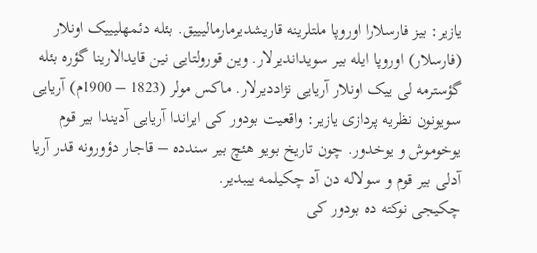یازیر: بیز فارسلارا اوروپا ملتلرینه قاریشدیرمارمالیییق. بئله دئمهلیییک اونلار (فارسلار) اوروپا ایله بیر سویداندیرلار. وین قورولتایی نین قایدالارینا گؤره بئله گؤسترمه لی ییک اونلار آریایی نژاددیرلار. ماکس مولر (1823 – 1900م) آریایی سویونون نظریه پردازی یازیر: واقعیت بودور کی ایراندا آریایی آدیندا بیر قوم یوخوموش و یوخدور. چون تاریخ بویو هئچ بیر سندده – قاجار دؤورونه قدر آریا آدلی بیر قوم و سولاله دن آد چکیلمه ییبدیر.
چکیجی نوکته ده بودور کی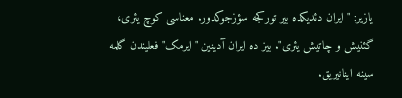یازیر: "ایران دئدیکده بیر تورکجه سؤزجوکدور. معناسی کوچ یئری، گئنیش و چاتیش یئری". بیز ده ایران آدینین "ایرمک" فعلیندن گلمه سینه اینانیریق.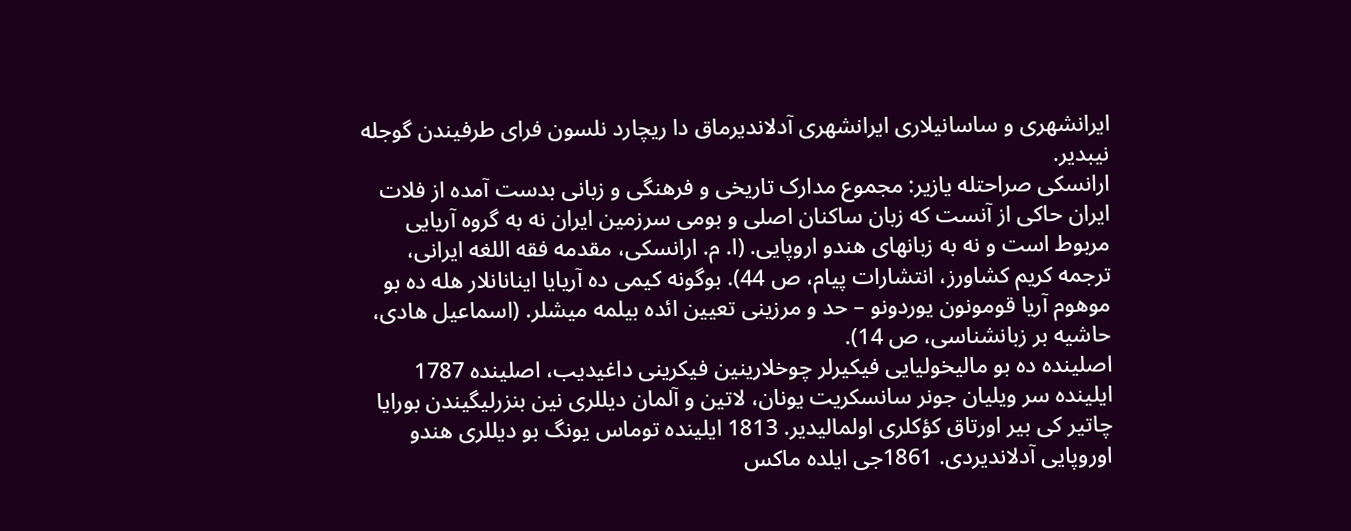ایرانشهری و ساسانیلاری ایرانشهری آدلاندیرماق دا ریچارد نلسون فرای طرفیندن گوجله نیبدیر.
ارانسکی صراحتله یازیر: مجموع مدارک تاریخی و فرهنگی و زبانی بدست آمده از فلات ایران حاکی از آنست که زبان ساکنان اصلی و بومی سرزمین ایران نه به گروه آریایی مربوط است و نه به زبانهای هندو اروپایی. (ا. م. ارانسکی، مقدمه فقه اللغه ایرانی، ترجمه کریم کشاورز، انتشارات پیام، ص 44). بوگونه کیمی ده آریایا اینانانلار هله ده بو موهوم آریا قومونون یوردونو – حد و مرزینی تعیین ائده بیلمه میشلر. (اسماعیل هادی، حاشیه بر زبانشناسی، ص 14).
اصلینده ده بو مالیخولیایی فیکیرلر چوخلارینین فیکرینی داغیدیب، اصلینده 1787 ایلینده سر ویلیان جونر سانسکریت یونان، لاتین و آلمان دیللری نین بنزرلیگیندن بورایا چاتیر کی بیر اورتاق کؤکلری اولمالیدیر. 1813 ایلینده توماس یونگ بو دیللری هندو اوروپایی آدلاندیردی. 1861جی ایلده ماکس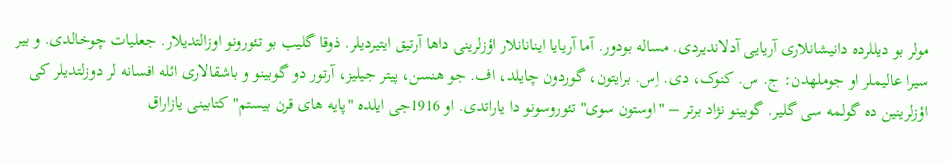مولر بو دیللرده دانیشانلاری آریایی آدلاندیردی. مساله بودور. آما آریایا اینانانلار اؤزلرینی داها آرتیق ایتیردیلر. ذوقا گلیب بو تئورونو اوزالتدیلار. جعلیات چوخالدی. و بیر سیرا عالیملر او جوملهدن: ج. س. کنوک، دی. اِس. برایتون، گوردون چایلد، اف. جو هنسن، پیتر جیلیز، آرتور دو گوبینو و باشقالاری ائله افسانه لر دوزلتدیلر کی اؤزلرینین ده گولمه سی گلیر. گوبینو نژاد برتر – "اوستون سوی" تئوروسونو دا یاراتدی. او 1916جی ایلده "پایه های قرن بیستم" کتابینی یازاراق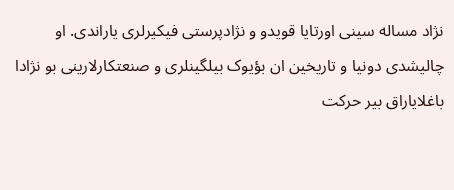نژاد مساله سینی اورتایا قویدو و نژادپرستی فیکیرلری یاراندی. او چالیشدی دونیا و تاریخین ان بؤیوک بیلگینلری و صنعتکارلارینی بو نژادا باغلایاراق بیر حرکت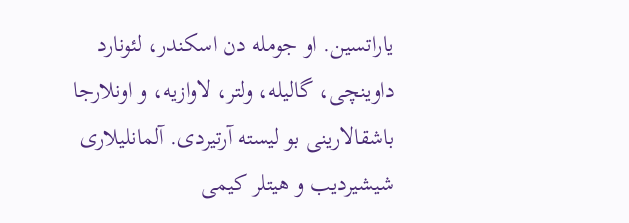یاراتسین. او جومله دن اسکندر، لئونارد داوینچی، گالیله، ولتر، لاوازیه، و اونلارجا باشقالارینی بو لیسته آرتیردی. آلمانلیلاری شیشیردیب و هیتلر کیمی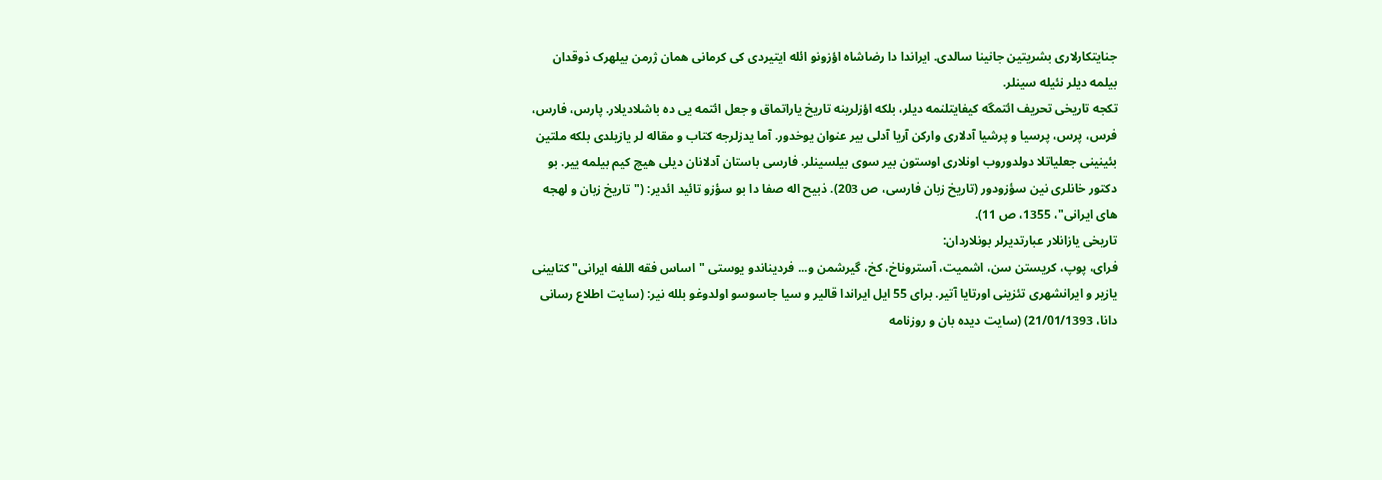جنایتکارلاری بشریتین جانینا سالدی. ایراندا دا رضاشاه اؤزونو ائله ایتیردی کی کرمانی همان ژرمن بیلهرک ذوقدان بیلمه دیلر نئیله سینلر.
تکجه تاریخی تحریف ائتمگه کیفایتلنمه دیلر، بلکه اؤزلرینه تاریخ یاراتماق و جعل ائتمه یی ده باشلادیلار. پارس، فارس، فرس، پرس، پرسیا و پرشیا آدلاری وارکن آریا آدلی بیر عنوان یوخدور. آما یدزلرجه کتاب و مقاله لر یازیلدی بلکه ملتین بئینینی جعلیاتلا دولدوروب اونلاری اوستون بیر سوی بیلسینلر. فارسی باستان آدلانان دیلی هیچ کیم بیلمه ییر. بو دکتور خانلری نین سؤزودور (تاریخ زبان فارسی، ص 203). ذبیح اله صفا دا بو سؤزو تائید ائدیر: ("تاریخ زبان و لهجه های ایرانی"، 1355، ص 11).
تاریخی یازانلار عبارتدیرلر بونلاردان:
فرای، پوپ، کریستن سن، اشمیت، آستروناخ، کخ، گیرشمن و... فردیناندو یوستی "اساس فقه اللفه ایرانی" کتابینی یازیر و ایرانشهری تئزینی اورتایا آتیر. برای 55 ایل ایراندا قالیر و سیا جاسوسو اولدوغو بلله نیر: (سایت اطلاع رسانی دانا، 21/01/1393) (سایت دیده بان و روزنامه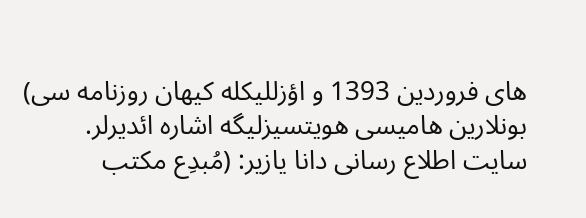های فروردین 1393 و اؤزللیکله کیهان روزنامه سی)
بونلارین هامیسی هویتسیزلیگه اشاره ائدیرلر.
سایت اطلاع رسانی دانا یازیر: (مُبدِع مکتب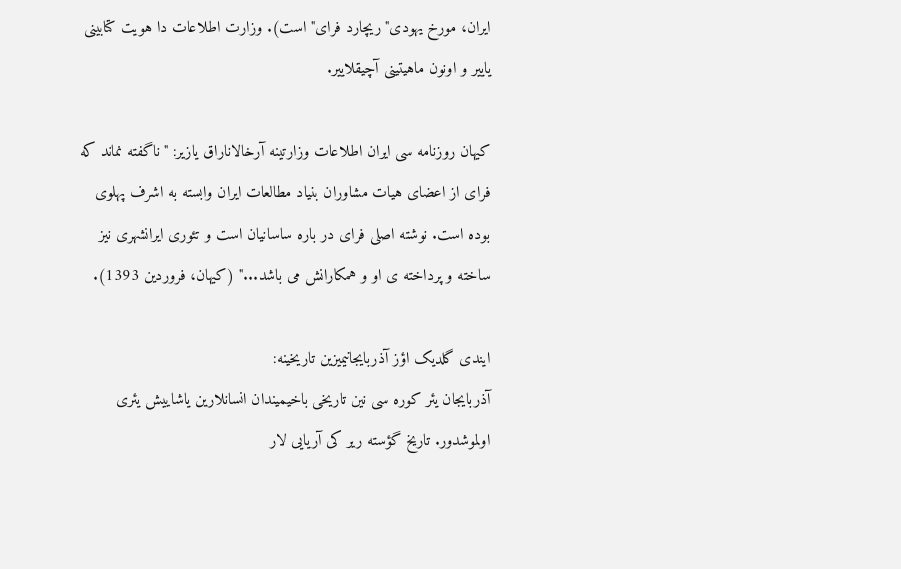ایران، مورخ یهودی"ریچارد فرای" است). وزارت اطلاعات دا هویت کتابینی یاییر و اونون ماهیتینی آچیقلاییر.

کیهان روزنامه سی ایران اطلاعات وزارتینه آرخالاناراق یازیر: "ناگفته نماند که فرای از اعضای هیات مشاوران بنیاد مطالعات ایران وابسته به اشرف پهلوی بوده است. نوشته اصلی فرای در باره ساسانیان است و تئوری ایرانشهری نیز ساخته و پرداخته ی او و همکارانش می باشد..." (کیهان، فروردین 1393).

ایندی گلدیک اؤز آذربایجانیمیزین تاریخینه:
آذربایجان یئر کوره سی نین تاریخی باخیمیندان انسانلارین یاشاییش یئری اولموشدور. تاریخ گؤسته ریر کی آریایی لار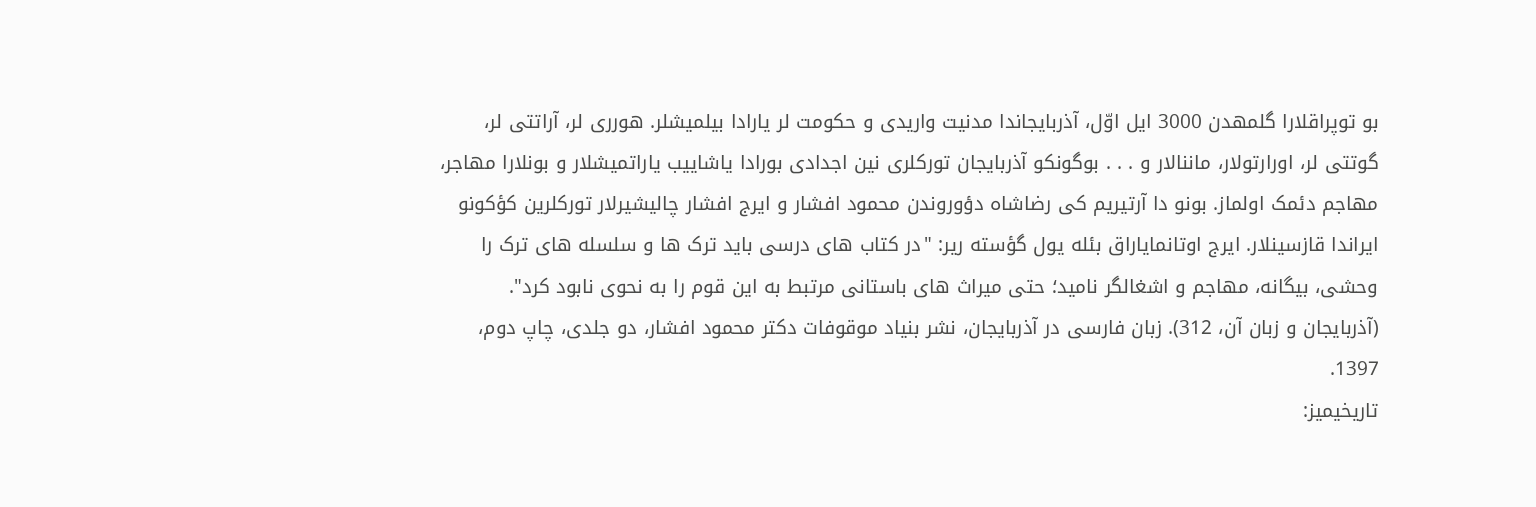بو توپراقلارا گلمهدن 3000 ایل اوّل، آذربایجاندا مدنیت واریدی و حکومت لر یارادا بیلمیشلر. هورری لر، آراتتی لر، گوتتی لر، اورارتولار، ماننالار و . . . بوگونکو آذربایجان تورکلری نین اجدادی بورادا یاشاییب یاراتمیشلار و بونلارا مهاجر، مهاجم دئمک اولماز. بونو دا آرتیریم کی رضاشاه دؤوروندن محمود افشار و ایرج افشار چالیشیرلار تورکلرین کؤکونو ایراندا قازسینلار. ایرج اوتانمایاراق بئله یول گؤسته ریر: "در کتاب های درسی باید ترک ها و سلسله های ترک را وحشی، بیگانه، مهاجم و اشغالگر نامید؛ حتی میراث های باستانی مرتبط به این قوم را به نحوی نابود کرد". (آذربایجان و زبان آن، 312). زبان فارسی در آذربایجان، نشر بنیاد موقوفات دکتر محمود افشار، دو جلدی، چاپ دوم، 1397.
تاریخیمیز: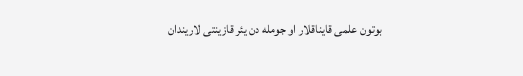بوتون علمی قایناقلار او جومله دن یئر قازینتی لاریندان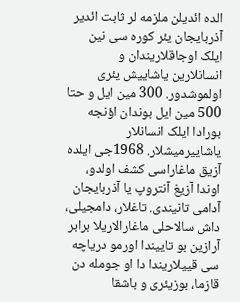الده ائدیلن ملزمه لر ثابت ائدیر آذربایجان یئر کوره سی نین ایلک اوجاقلاریندان و انسانلارین یاشاییش یئری اولموشدور. 300 مین ایل و حتا 500 مین ایل بوندان اؤنجه بورادا ایلک انسانلار یاشاییرمیشلار. 1968جی ایلده آزیق ماغاراسی کشف اولدو، اوندا آزیغ آنتروپ یا آذربایجان آدامی تانیندی. تاغلار، دامجیلی، داش سالاحلی ماغارالاریلا برابر آرازین بو تاییندا اورمو دریاچه سی قییلاریندا دا او جومله دن قازما، بوزیئری و باشقا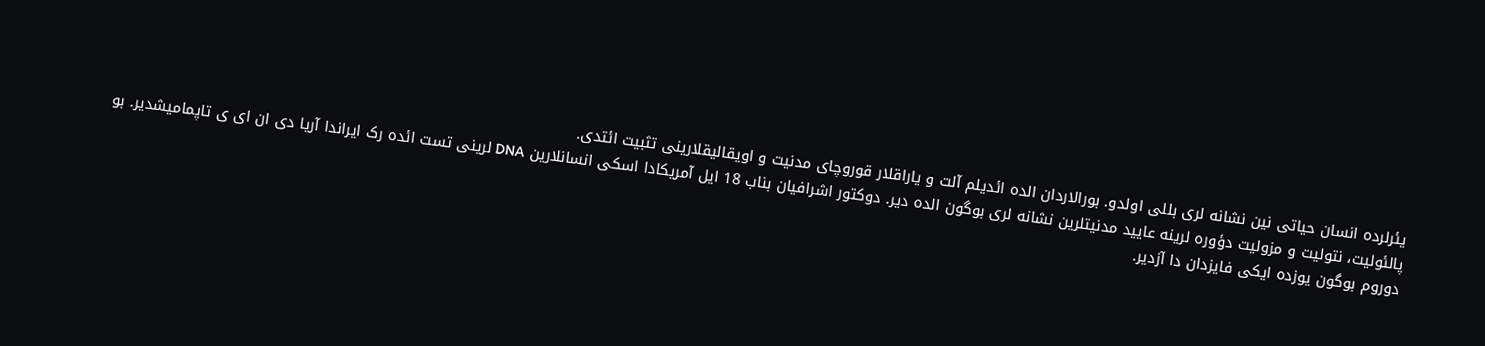یئرلرده انسان حیاتی نین نشانه لری بللی اولدو. بورالاردان الده ائدیلم آلت و یاراقلار قوروچای مدنیت و اویقالیقلارینی تثبیت ائتدی.
پالئولیت، نتولیت و مزولیت دؤوره لرینه عایید مدنیتلرین نشانه لری بوگون الده دیر. دوکتور اشرافیان بناب 18 ایل آمریکادا اسکی انسانلارین DNA لرینی تست ائده رک ایراندا آریا دی ان ای ی تاپمامیشدیر. بو دوروم بوگون یوزده ایکی فایزدان دا آزدیر.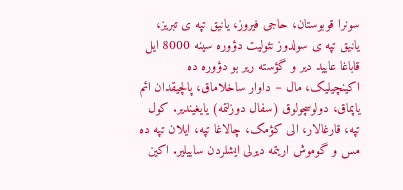سونرا قوبوستان، حاجی فیروز، یانیق تپه ی تبریز، یانیق تپه ی سولدوز نئولیت دؤوره سینه 8000 ایل قاباغا عایید دیر و گؤسته ریر بو دؤوره ده اکینچیلیک، مال – داوار ساخلاماق، پالچیقدان ائم یاپماق، دولوسچولوق (سفال دوزلتمه) یایغیندیر. کول تپه، قارغالار، الی کؤمک، چالاغا تپه، ایلان تپه ده مس و گوموش اریتمه دیرلی ایشلردن ساییلیر. اکین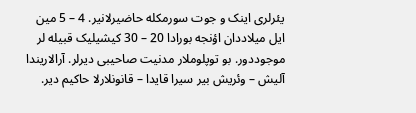یئرلری اینک و جوت سورمکله حاضیرلانیر. 4 – 5 مین ایل میلاددان اؤنجه بورادا 20 – 30 کیشیلیک قبیله لر موجوددور. بو توپلوملار مدنیت صاحیبی دیرلر. آرالاریندا آلیش – وئریش بیر سیرا قایدا – قانونلارلا حاکیم دیر.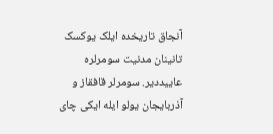آنجاق تاریخده ایلک یوکسک تانینان مدنیت سومرلره عاییددیر. سومرلر قافقاز و آذربایجان یولو ایله ایکی چای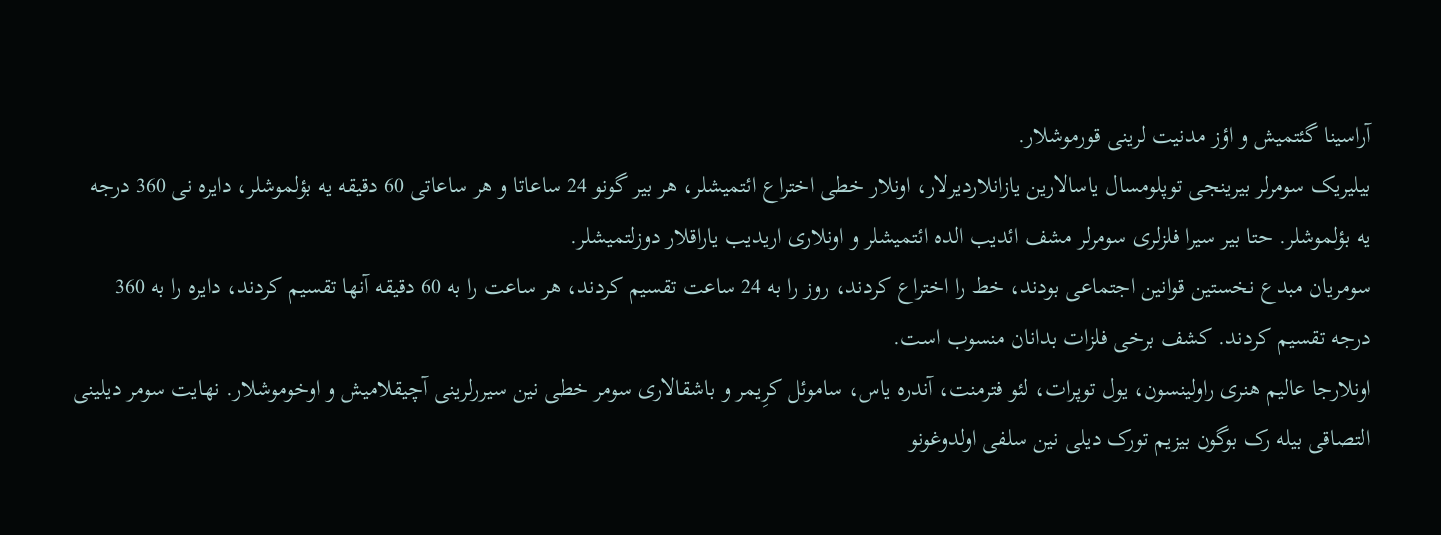آراسینا گئتمیش و اؤز مدنیت لرینی قورموشلار.
بیلیریک سومرلر بیرینجی توپلومسال یاسالارین یازانلاردیرلار، اونلار خطی اختراع ائتمیشلر، هر بیر گونو 24 ساعاتا و هر ساعاتی 60 دقیقه یه بؤلموشلر، دایره نی 360 درجه یه بؤلموشلر. حتا بیر سیرا فلزلری سومرلر مشف ائدیب الده ائتمیشلر و اونلاری اریدیب یاراقلار دوزلتمیشلر.
سومریان مبدع نخستین قوانین اجتماعی بودند، خط را اختراع کردند، روز را به 24 ساعت تقسیم کردند، هر ساعت را به 60 دقیقه آنها تقسیم کردند، دایره را به 360 درجه تقسیم کردند. کشف برخی فلزات بدانان منسوب است.
اونلارجا عالیم هنری راولینسون، یول توپرات، لئو فترمنت، آندره یاس، ساموئل کرِیمر و باشقالاری سومر خطی نین سیررلرینی آچیقلامیش و اوخوموشلار. نهایت سومر دیلینی التصاقی بیله رک بوگون بیزیم تورک دیلی نین سلفی اولدوغونو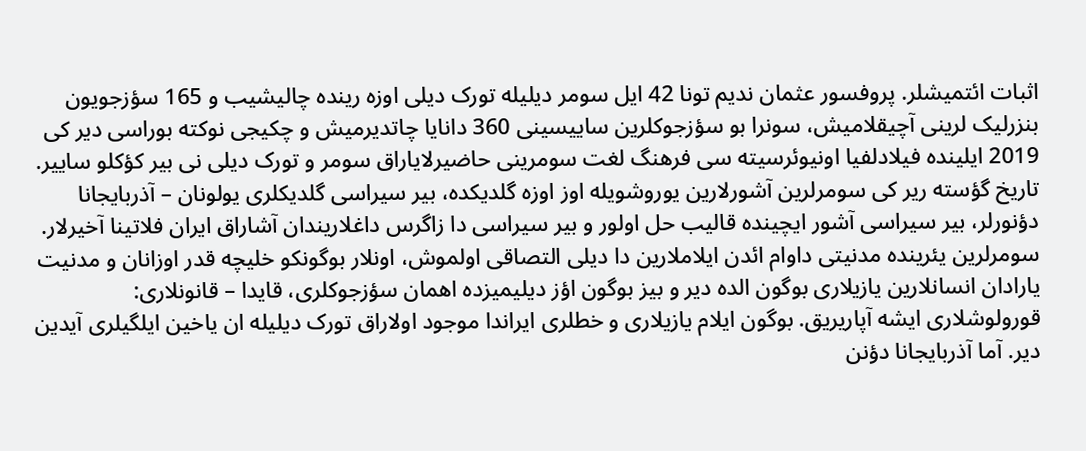اثبات ائتمیشلر. پروفسور عثمان ندیم تونا 42 ایل سومر دیلیله تورک دیلی اوزه رینده چالیشیب و 165 سؤزجویون بنزرلیک لرینی آچیقلامیش، سونرا بو سؤزجوکلرین ساییسینی 360 دانایا چاتدیرمیش و چکیجی نوکته بوراسی دیر کی 2019 ایلینده فیلادلفیا اونیوئرسیته سی فرهنگ لغت سومرینی حاضیرلایاراق سومر و تورک دیلی نی بیر کؤکلو ساییر.
تاریخ گؤسته ریر کی سومرلرین آشورلارین یوروشویله اوز اوزه گلدیکده، بیر سیراسی گلدیکلری یولونان – آذربایجانا دؤنورلر، بیر سیراسی آشور ایچینده قالیب حل اولور و بیر سیراسی دا زاگرس داغلاریندان آشاراق ایران فلاتینا آخیرلار. سومرلرین یئرینده مدنیتی داوام ائدن ایلاملارین دا دیلی التصاقی اولموش، اونلار بوگونکو خلیچه قدر اوزانان و مدنیت یارادان انسانلارین یازیلاری بوگون الده دیر و بیز بوگون اؤز دیلیمیزده اهمان سؤزجوکلری، قایدا – قانونلاری: قورولوشلاری ایشه آپاریریق. بوگون ایلام یازیلاری و خطلری ایراندا موجود اولاراق تورک دیلیله ان یاخین ایلگیلری آیدین دیر. آما آذربایجانا دؤنن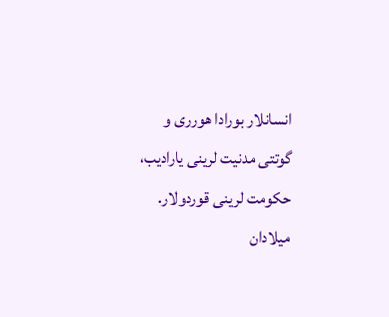انسانلار بورادا هورری و گوتتی مدنیت لرینی یارادیب، حکومت لرینی قوردولار. میلادان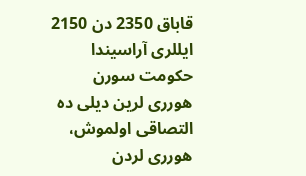قاباق 2350 دن 2150 ایللری آراسیندا حکومت سورن هورری لرین دیلی ده التصاقی اولموش، هورری لردن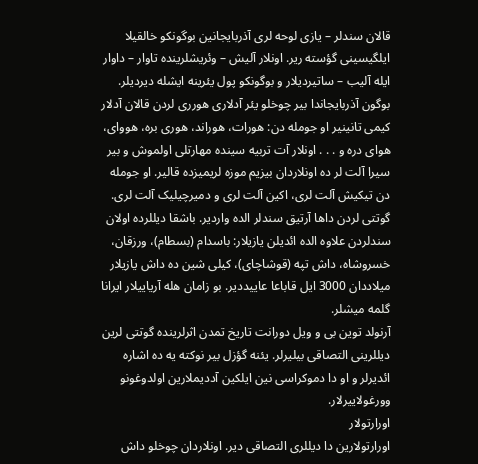قالان سندلر – یازی لوحه لری آذربایجانین بوگونکو خالقیلا ایلگیسینی گؤسته ریر. اونلار آلیش – وئریشلرینده تاوار – داوار ایله آلیب – ساتیردیلار و بوگونکو پول یئرینه ایشله دیردیلر. بوگون آذربایجاندا بیر چوخلو یئر آدلاری هورری لردن قالان آدلار کیمی تانینیر او جومله دن: هورات، هوراند، هوری بره، هووای، هوای دره و . . . اونلار آت تربیه سینده مهارتلی اولموش و بیر سیرا آلت لر ده اونلاردان بیزیم موزه لریمیزده قالیر. او جومله دن تیکیش آلت لری، اکین آلت لری و دمیرچیلیک آلت لری.
گوتتی لردن داها آرتیق سندلر الده واردیر. باشقا دیللرده اولان سندلردن علاوه الده ائدیلن یازیلار: باسدام (بسطام)، ورزقان، خسروشاه، داش تپه (قوشاچای)، کیلی شین ده داش یازیلار میلاددان 3000 ایل قاباعا عاییددیر. بو زامان هله آریاییلار ایرانا گلمه میشلر.
آرنولد توین بی و ویل دورانت تاریخ تمدن اثرلرینده گوتتی لرین دیللرینی التصاقی بیلیرلر. یئنه گؤزل بیر نوکته یه ده اشاره ائدیرلر و او دا دموکراسی نین ایلکین آددیملارین اولدوغونو وورغولاییرلار.
اورارتولار
اورارتولارین دا دیللری التصاقی دیر. اونلاردان چوخلو داش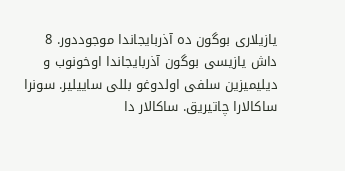یازیلاری بوگون ده آذربایجاندا موجوددور. 8 داش یازیسی بوگون آذربایجاندا اوخونوب و دیلیمیزین سلفی اولدوغو بللی ساییلیر. سونرا ساکالارا چاتیریق. ساکالار دا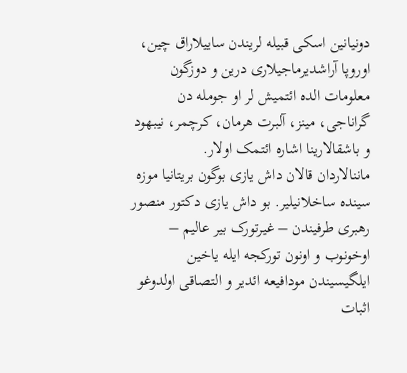دونیانین اسکی قبیله لریندن ساییلاراق چین، اوروپا آراشدیرماجیلاری درین و دوزگون معلومات الده ائتمیش لر او جومله دن گراناجی، مینز، آلبرت هرمان، کرچمر، نیبهود و باشقالارینا اشاره ائتمک اولار.
ماننالاردان قالان داش یازی بوگون بریتانیا موزه سینده ساخلانیلیر. بو داش یازی دکتور منصور رهبری طرفیندن – غیرتورک بیر عالیم – اوخونوب و اونون تورکجه ایله یاخین ایلگیسیندن مودافیعه ائدیر و التصاقی اولدوغو اثبات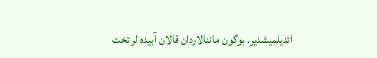ائدیلمیشدیر. بوگون ماننالاردان قالان آبیده لر تخت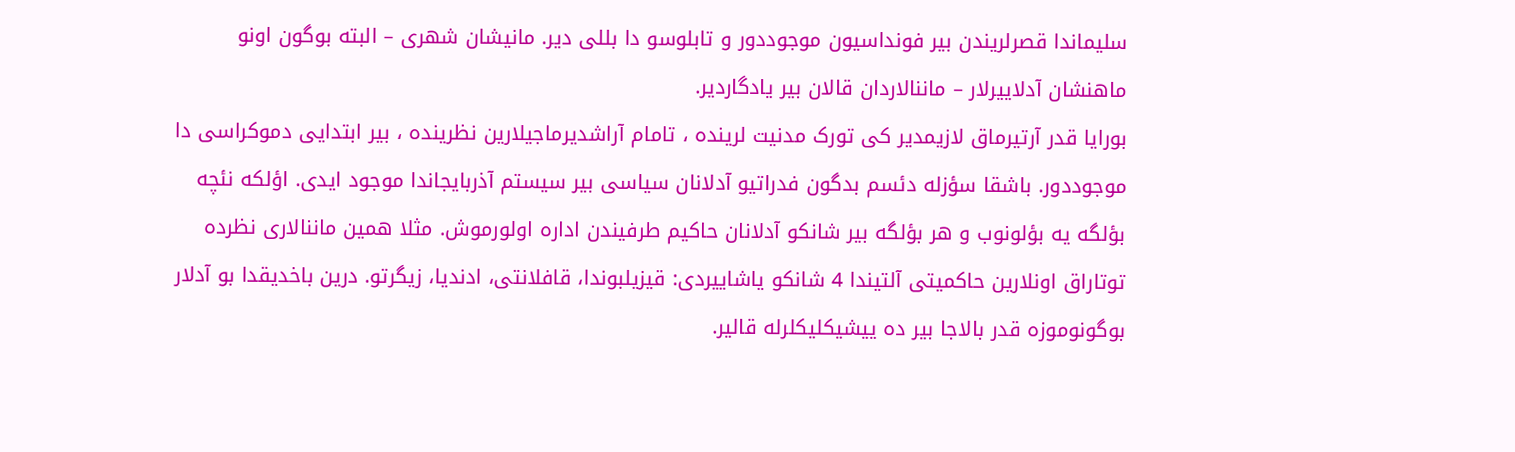سلیماندا قصرلریندن بیر فونداسیون موجوددور و تابلوسو دا بللی دیر. مانیشان شهری – البته بوگون اونو ماهنشان آدلاییرلار – ماننالاردان قالان بیر یادگاردیر.
بورایا قدر آرتیرماق لازیمدیر کی تورک مدنیت لرینده ، تامام آراشدیرماجیلارین نظرینده ، بیر ابتدایی دموکراسی دا موجوددور. باشقا سؤزله دئسم بدگون فدراتیو آدلانان سیاسی بیر سیستم آذربایجاندا موجود ایدی. اؤلکه نئچه بؤلگه یه بؤلونوب و هر بؤلگه بیر شانکو آدلانان حاکیم طرفیندن اداره اولورموش. مثلا همین ماننالاری نظرده توتاراق اونلارین حاکمیتی آلتیندا 4 شانکو یاشاییردی: قیزیلبوندا، قافلانتی، ادندیا، زیگرتو. درین باخدیقدا بو آدلار بوگونوموزه قدر بالاجا بیر ده ییشیکلیکلرله قالیر.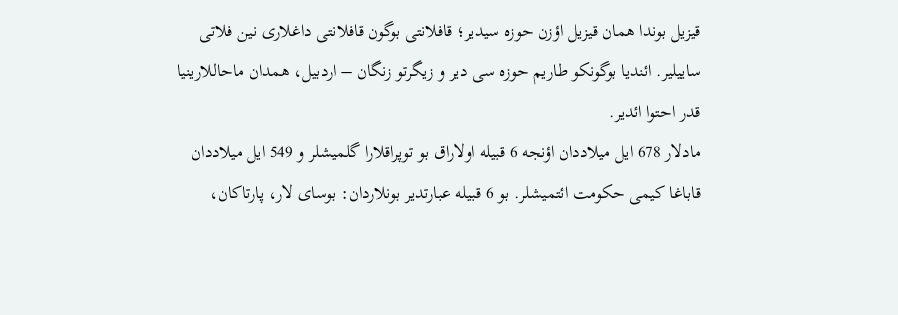قیزیل بوندا همان قیزیل اؤزن حوزه سیدیر؛ قافلانتی بوگون قافلانتی داغلاری نین فلاتی ساییلیر. ائندیا بوگونکو طاریم حوزه سی دیر و زیگرتو زنگان – اردبیل، همدان ماحاللارینیا قدر احتوا ائدیر.
مادلار 678 ایل میلاددان اؤنجه 6 قبیله اولاراق بو توپراقلارا گلمیشلر و 549 ایل میلاددان قاباغا کیمی حکومت ائتمیشلر. بو 6 قبیله عبارتدیر بونلاردان: بوسای لار، پارتاکان،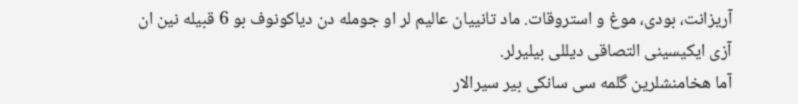آریزانت، بودی، موغ و استروقات. ماد تانییان عالیم لر او جومله دن دیاکونوف بو 6 قبیله نین ان آزی ایکیسینی التصاقی دیللی بیلیرلر.
آما هخامنشلرین گلمه سی سانکی بیر سیرالار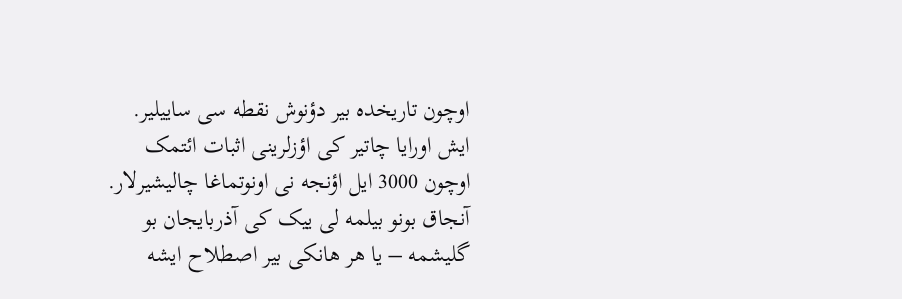اوچون تاریخده بیر دؤنوش نقطه سی ساییلیر. ایش اورایا چاتیر کی اؤزلرینی اثبات ائتمک اوچون 3000 ایل اؤنجه نی اونوتماغا چالیشیرلار. آنجاق بونو بیلمه لی ییک کی آذربایجان بو گلیشمه – یا هر هانکی بیر اصطلاح ایشه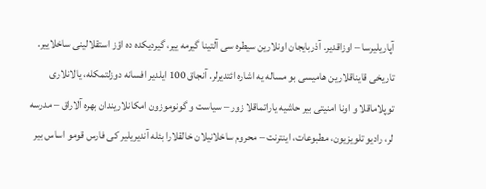آپاریلیرسا – اوزاقدیر. آذربایجان اونلارین سیطره سی آلتینا گیرمه ییر، گیردیکده ده اؤز استقلالینی ساخلاییر. تاریخی قایناقلارین هامیسی بو مساله یه اشاره ائتدیرلر. آنجاق 100 ایلدیر افسانه دوزلتمکله، یالانلاری توپلاماقلا و اونا امنیتی بیر حاشیه یاراتماقلا زور – سیاست و گونوموزون امکانلاریندان بهره آلاراق – مدرسه لر، رادیو تلویزیون، مطبوعات، اینترنت – محروم ساخلانیلان خالقلارا بئله آندیریلیر کی فارس قومو اساس بیر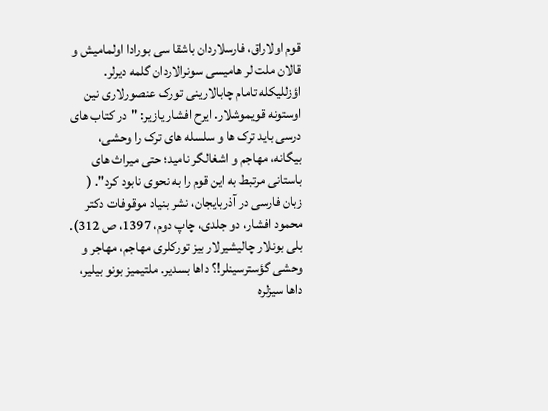قوم اولاراق، فارسلاردان باشقا سی بورادا اولمامیش و قالان ملت لر هامیسی سونرالاردان گلمه دیرلر. اؤزللیکله تامام چابالارینی تورک عنصورلاری نین اوستونه قویموشلار. ایرح افشار یازیر: "در کتاب های درسی باید ترک ها و سلسله های ترک را وحشی، بیگانه، مهاجم و اشغالگر نامید؛ حتی میراث های باستانی مرتبط به این قوم را به نحوی نابود کرد". ( زبان فارسی در آذربایجان، نشر بنیاد موقوفات دکتر محمود افشار، دو جلدی، چاپ دوم، 1397، ص 312).
بلی بونلار چالیشیرلار بیز تورکلری مهاجم، مهاجر و وحشی گؤسترسینلر!؟ داها بسدیر. ملتیمیز بونو بیلیر، داها سیزلره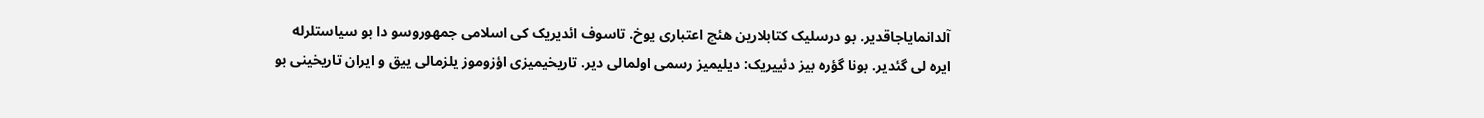آلدانمایاجاقدیر. بو درسلیک کتابلارین هئچ اعتباری یوخ. تاسوف ائدیریک کی اسلامی جمهوروسو دا بو سیاستلرله ایره لی گئدیر. بونا گؤره بیز دئییریک: دیلیمیز رسمی اولمالی دیر. تاریخیمیزی اؤزوموز یلزمالی ییق و ایران تاریخینی بو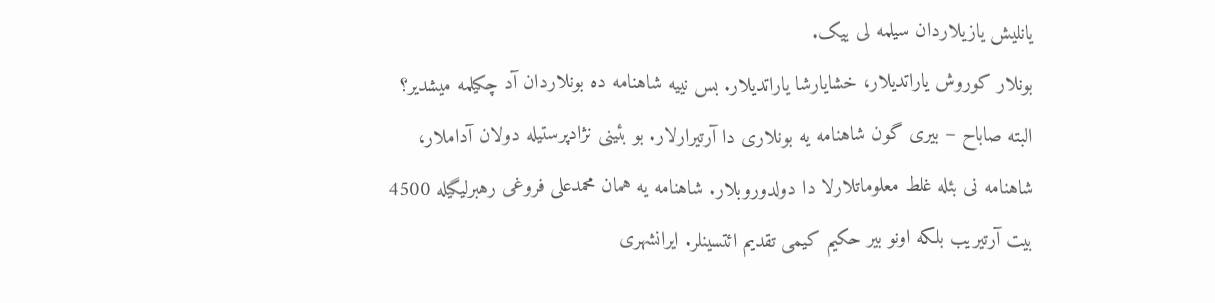یانلیش یازیلاردان سیلمه لی ییک.
بونلار کوروش یاراتدیلار، خشایارشا یاراتدیلار. بس نییه شاهنامه ده بونلاردان آد چکیلمه میشدیر؟ البته صاباح – بیری گون شاهنامه یه بونلاری دا آرتیرارلار. بو بئینی نژادپرستیله دولان آداملار، شاهنامه نی بئله غلط معلوماتلارلا دا دولدوروبلار. شاهنامه یه همان محمدعلی فروغی رهبرلیگیله 4500 بیت آرتیریب بلکه اونو بیر حکیم کیمی تقدیم ائتسینلر. ایرانشهری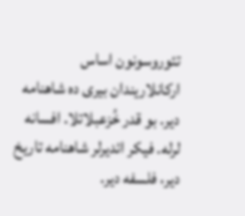تئوروسونون اساس ارکانلاریندان بیری ده شاهنامه دیر. بو قدر خُزعبلاتلا. افسانه لرله. فیکر ائدیرلر شاهنامه تاریخ دیر، فلسفه دیر.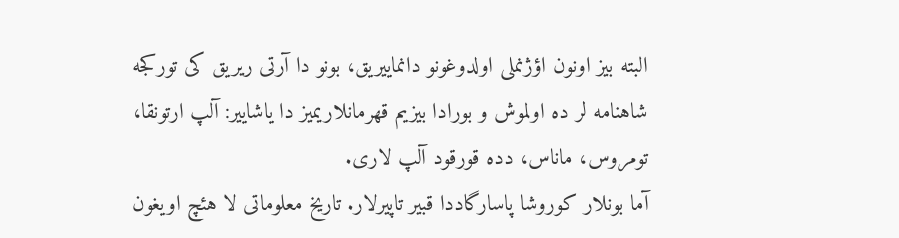البته بیز اونون اؤژنملی اولدوغونو دانماییریق، بونو دا آرتی ریریق کی تورکجه شاهنامه لر ده اولموش و بورادا بیزیم قهرمانلاریمیز دا یاشاییر: آلپ ارتونقا، تومروس، ماناس، دده قورقود آلپ لاری.
آما بونلار کوروشا پاسارگاددا قبیر تاپیرلار. تاریخ معلوماتی لا هئچ اویغون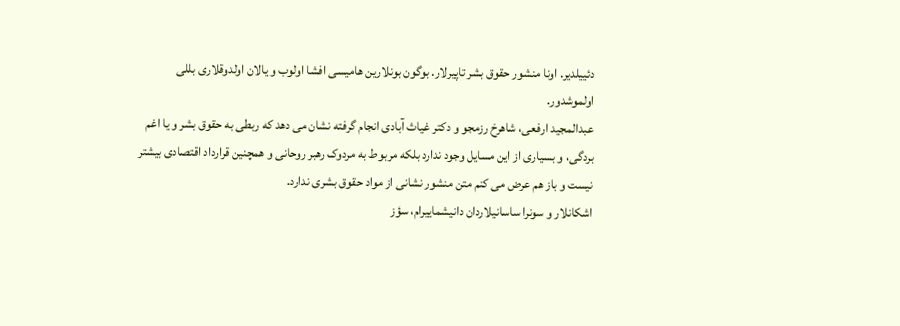دئییلدیر. اونا منشور حقوق بشر تاپیرلار. بوگون بونلارین هامیسی افشا اولوب و یالان اولدوقلاری بللی اولموشدور.
عبدالمجید ارفعی، شاهرخ رزمجو و دکتر غیاث آبادی انجام گرفته نشان می دهد که ربطی به حقوق بشر و یا اغم بردگی، و بسیاری از این مسایل وجود ندارد بلکه مربوط به مردوک رهبر روحانی و همچنین قرارداد اقتصادی بیشتر نیست و باز هم عرض می کنم متن منشور نشانی از مواد حقوق بشری ندارد.
اشکانلار و سونرا ساسانیلاردان دانیشماییرام، سؤز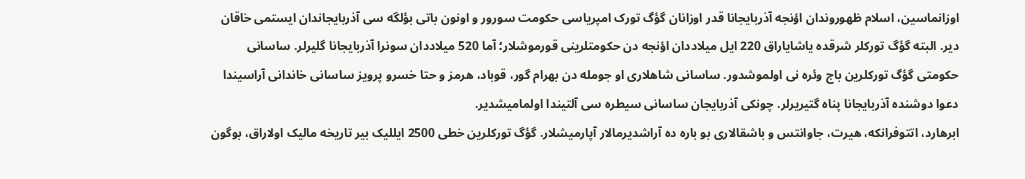اوزانماسین، اسلام ظهوروندان اؤنجه آذربایجانا قدر اوزانان گؤگ تورک امپریاسی حکومت سورور و اونون باتی بؤلگه سی آذربایجاندان ایستمی خاقان دیر. البته گؤگ تورکلر شرقده یاشایاراق 220 ایل میلاددان اؤنجه دن حکومتلرینی قورموشلار؛ آما 520 میلاددان سونرا آذربایجانا گلیرلر. ساسانی حکومتی گؤگ تورکلرین باج وئره نی اولموشدور. ساسانی شاهلاری او جومله دن بهرام گور، قوباد، هرمز و حتا خسرو پرویز ساسانی خاندانی آراسیندا دعوا دوشنده آذربایجانا پناه گتیریرلر. چونکی آذربایجان ساسانی سیطره سی آلتیندا اولمامیشدیر.
ابرهارد، اتتوفرانکه، هیرت، جاوانتس و باشقالاری بو باره ده آراشدیرمالار آپارمیشلار. گؤگ تورکلرین خطی 2500 ایللیک بیر تاریخه مالیک اولاراق، بوگون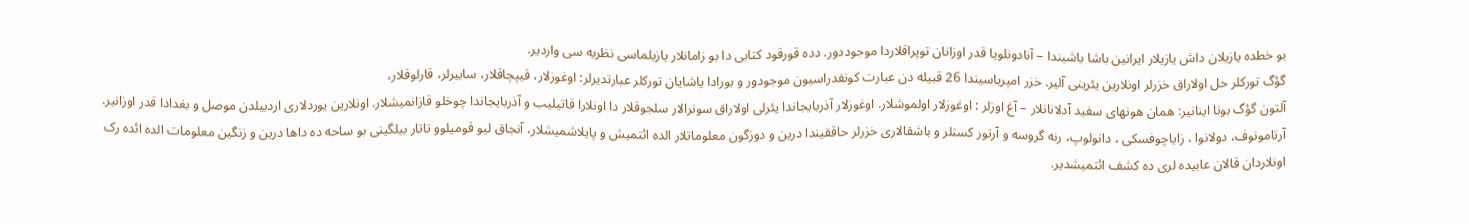بو خطده یازیلان داش یازیلار ایرانین باشا باشیندا – آنادونلویا قدر اوزانان توپراقلاردا موجوددور. دده قورقود کتابی دا بو زامانلار یازیلماسی نظریه سی واردیر.
گؤگ تورکلر حل اولاراق خزرلر اونلارین یئرینی آلیر. خزر امپریاسیندا 26 قبیله دن عبارت کونفدراسیون موجودور و بورادا یاشایان تورکلر عبارتدیرلر: اوغوزلار، قیپچاقلار، سابیرلر، قارلوقلار،
آلتون گؤگ بونا اینانیر: همان هونهای سفید آدلانانلار – آغ اوزلر : اوغوزلار اولموشلار. اوغوزلار آذربایجاندا یئرلی اولاراق سونرالار سلجوقلار دا اونلارا قاتیلیب و آذربایجاندا چوخلو قازانمیشلار. اونلارین یوردلاری اردبیلدن موصل و بغدادا قدر اوزانیر.
آرتامونوف، دولانوا ، زایاچوفسکی ، دانولوپ، رنه گروسه و آرتور کستلر و باشقالاری خزرلر حاققیندا درین و دوزگون معلوماتلار الده ائتمیش و پایلاشمیشلار، آنجاق لیو قومیلوو تاتار بیلگینی بو ساحه ده داها درین و زنگین معلومات الده ائده رک اونلاردان قالان عابیده لری ده کشف ائتمیشدیر.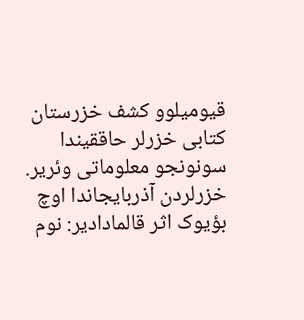قیومیلوو کشف خزرستان کتابی خزرلر حاققیندا سونونجو معلوماتی وئریر. خزرلردن آذربایجاندا اوچ بؤیوک اثر قالمادادیر: نوم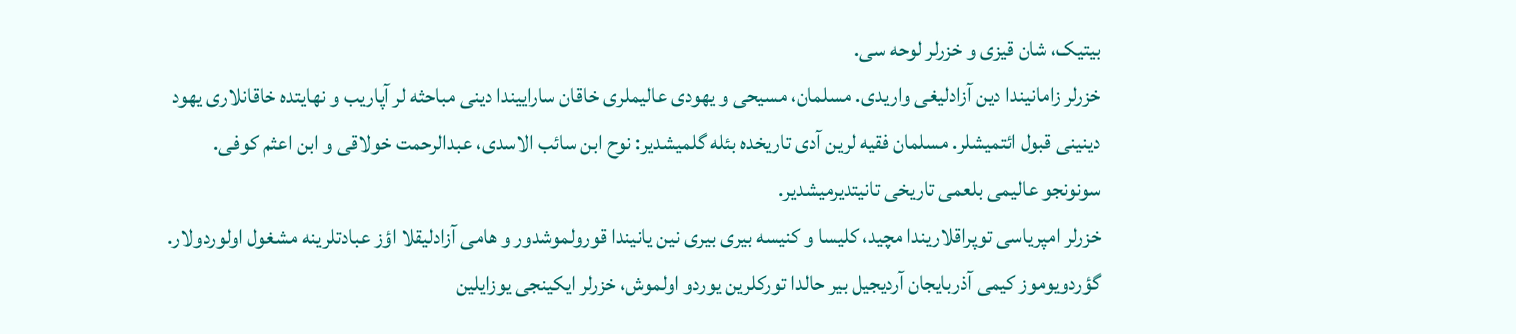بیتیک، شان قیزی و خزرلر لوحه سی.
خزرلر زامانیندا دین آزادلیغی واریدی. مسلمان، مسیحی و یهودی عالیملری خاقان ساراییندا دینی مباحثه لر آپاریب و نهایتده خاقانلاری یهود دینینی قبول ائتمیشلر. مسلمان فقیه لرین آدی تاریخده بئله گلمیشدیر: نوح ابن سائب الاسدی، عبدالرحمت خولاقی و ابن اعثم کوفی. سونونجو عالیمی بلعمی تاریخی تانیتدیرمیشدیر.
خزرلر امپریاسی توپراقلاریندا مچید، کلیسا و کنیسه بیری بیری نین یانیندا قورولموشدور و هامی آزادلیقلا اؤز عبادتلرینه مشغول اولوردولار.
گؤردویوموز کیمی آذربایجان آردیجیل بیر حالدا تورکلرین یوردو اولموش، خزرلر ایکینجی یوزایلین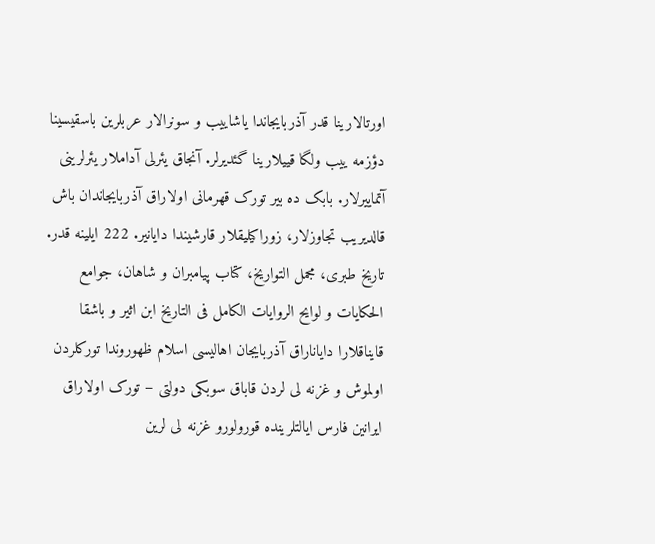اورتالارینا قدر آذربایجاندا یاشاییب و سونرالار عربلرین باسقیسینا دؤزمه ییب ولگا قییلارینا گئدیرلر. آنجاق یئرلی آداملار یئرلرینی آتماییرلار. بابک ده بیر تورک قهرمانی اولاراق آذربایجاندان باش قالدیریب تجاوزلار، زوراکیلیقلار قارشیندا دایانیر. 222 ایلینه قدر. تاریخ طبری، مجمل التواریخ، کتاب پیامبران و شاهان، جوامع الحکایات و لوایح الروایات الکامل فی التاریخ ابن اثیر و باشقا قایناقلارا دایاناراق آذربایجان اهالیسی اسلام ظهوروندا تورکلردن اولموش و غزنه لی لردن قاباق سوبکی دولتی – تورک اولاراق ایرانین فارس ایالتلرینده قورولورو غزنه لی لرین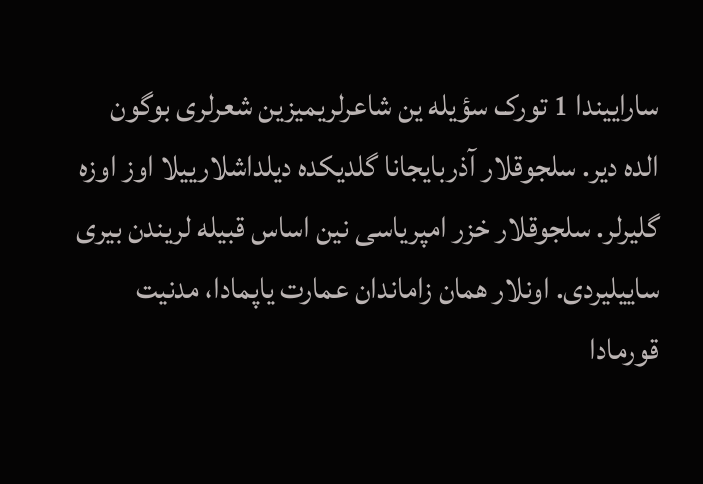ساراییندا 1 تورک سؤیله ین شاعرلریمیزین شعرلری بوگون الده دیر. سلجوقلار آذربایجانا گلدیکده دیلداشلارییلا اوز اوزه گلیرلر. سلجوقلار خزر امپریاسی نین اساس قبیله لریندن بیری ساییلیردی. اونلار همان زاماندان عمارت یاپمادا، مدنیت قورمادا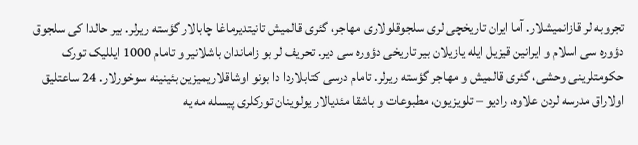تجروبه لر قازانمیشلار. آما ایران تاریخچی لری سلجوقلولاری مهاجر، گئری قالمیش تانیتدیرماغا چابالار گؤسته ریرلر. بیر حالدا کی سلجوق دؤوره سی اسلام و ایرانین قیزیل ایله یازیلان بیر تاریخی دؤوره سی دیر. تحریف لر بو زاماندان باشلانیر و تامام 1000 ایللیک تورک حکومتلرینی وحشی، گئری قالمیش و مهاجر گؤسته ریرلر. تامام درسی کتابلاردا دا بونو اوشاقلاریمیزین بئینینه سوخورلار. 24 ساعتلیق اولاراق مدرسه لردن علاوه، رادیو – تلویزیون، مطبوعات و باشقا مئدیالار یولوینان تورکلری پیسله مه یه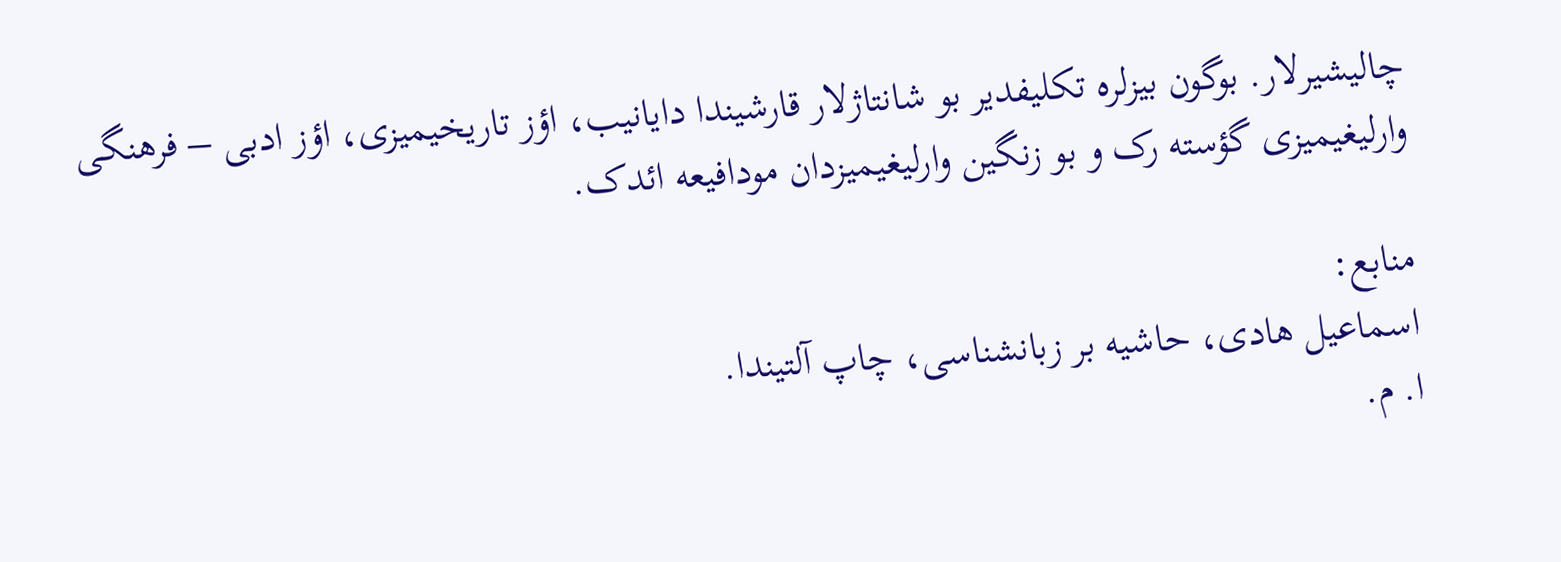چالیشیرلار. بوگون بیزلره تکلیفدیر بو شانتاژلار قارشیندا دایانیب، اؤز تاریخیمیزی، اؤز ادبی – فرهنگی وارلیغیمیزی گؤسته رک و بو زنگین وارلیغیمیزدان مودافیعه ائدک.

منابع:
اسماعیل هادی، حاشیه بر زبانشناسی، چاپ آلتیندا.
ا. م.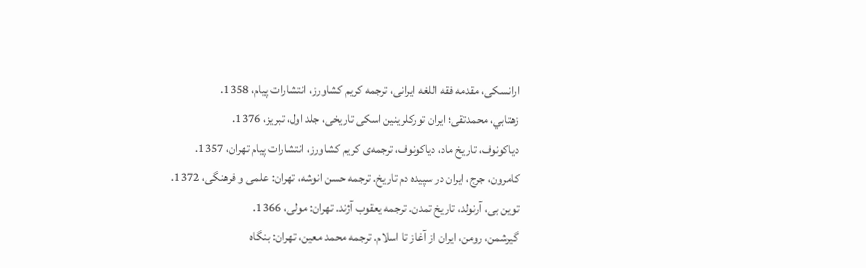ارانسکی، مقدمه فقه اللغه ایرانی، ترجمه کریم کشاورز، انتشارات پیام، 1358.
زهتابي، محمدتقی؛ ایران تورکلرینین اسکی تاریخی، جلد اول، تبریز، 1376.
دیاکونوف، تاریخ ماد، دیاکونوف، ترجمه‌ی کریم کشاورز، انتشارات پیام تهران، 1357.
کامرون، جرج، ایران در سپیده دم تاریخ. ترجمه حسن انوشه، تهران: علمی و فرهنگی، 1372.
توین بی، آرنولد، تاریخ تمدن. ترجمه یعقوب آژند. تهران: مولی، 1366.
گیرشمن، رومن، ایران از آغاز تا اسلام. ترجمه محمد معین، تهران: بنگاه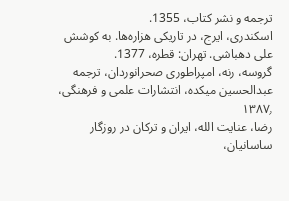ترجمه و نشر کتاب، 1355.
اسکندری، ایرج، در تاریکی هزاره‌ها. به کوشش علی دهباشی. تهران: قطره، 1377.
گروسه، رنه، امپراطوری صحرانوردان، ترجمه عبدالحسین میکده، انتشارات علمی و فرهنگی، ۱۳۸۷٫
رضا، عنایت الله، ایران و ترکان در روزگار ساسانیان،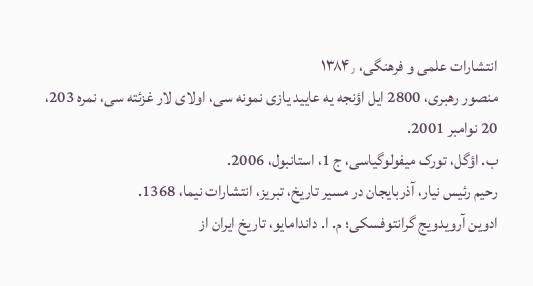انتشارات علمی و فرهنگی، ۱۳۸۴٫
منصور رهبری، 2800 ایل اؤنجه یه عایید یازی نمونه سی، اولای لار غزئته سی، نمره 203، 20 نوامبر 2001.
ب. اؤگل، تورک میفولوگیاسی، ج 1، استانبول، 2006.
رحیم رئیس نیار، آذربایجان در مسیر تاریخ، تبریز، انتشارات نیما، 1368.
ادوین آرویدویج گرانتوفسكی؛ م. ا. داندامایو، تاریخ ایران از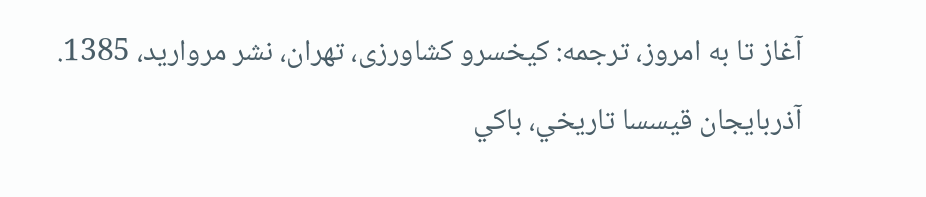آغاز تا به امروز، ترجمه: کیخسرو کشاورزی، تهران، نشر مروارید، 1385.
آذربايجان قيسسا تاريخي، باكي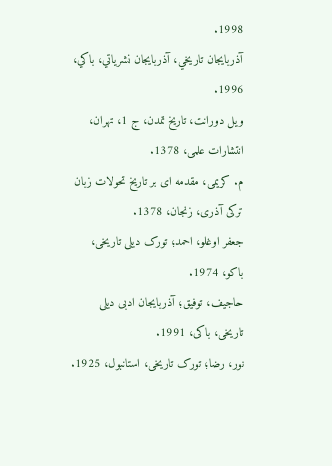1998.
آذربايجان تاريخي، آذربايجان نشرياتي، باكي، 1996.
ویل دورانت، تاریخ تمدن، ج 1، تهران، انتشارات علمی، 1378.
م. کریمی، مقدمه ای بر تاریخ تحولات زبان ترکی آذری، زنجان، 1378.
جعفر اوغلو، احمد؛ تورک دیلی تاریخی، باکو، 1974.
حاجیف، توفیق؛ آذربایجان ادبی دیلی تاریخی، باکی، 1991.
نور، رضا؛ تورک تاریخی، استانبول، 1925.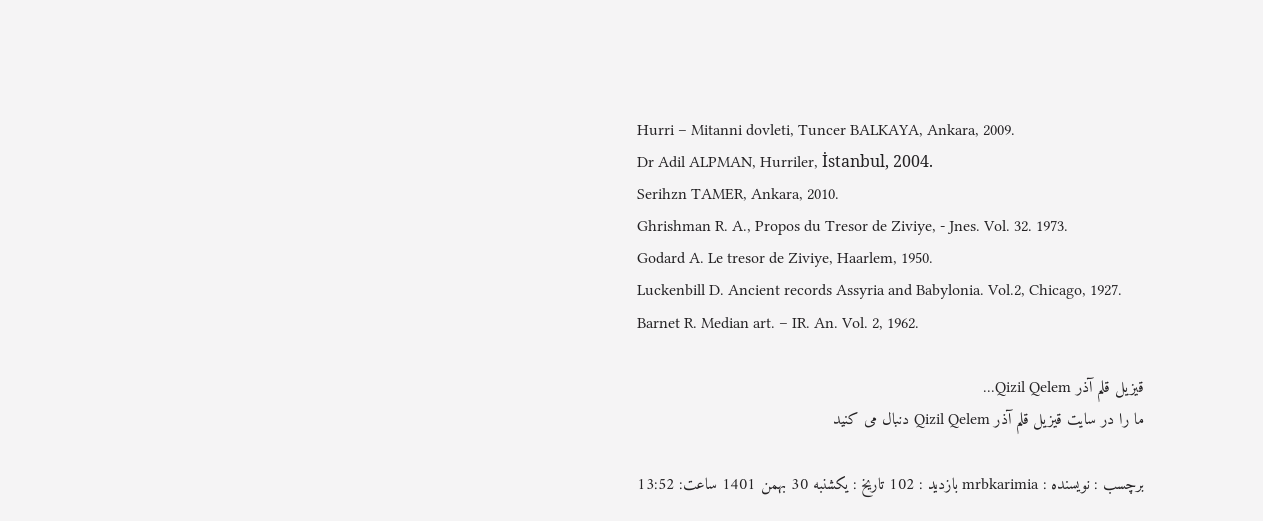Hurri – Mitanni dovleti, Tuncer BALKAYA, Ankara, 2009.
Dr Adil ALPMAN, Hurriler, İstanbul, 2004.
Serihzn TAMER, Ankara, 2010.
Ghrishman R. A., Propos du Tresor de Ziviye, - Jnes. Vol. 32. 1973.
Godard A. Le tresor de Ziviye, Haarlem, 1950.
Luckenbill D. Ancient records Assyria and Babylonia. Vol.2, Chicago, 1927.
Barnet R. Median art. – IR. An. Vol. 2, 1962.

قیزیل قلم آذر Qizil Qelem...
ما را در سایت قیزیل قلم آذر Qizil Qelem دنبال می کنید

برچسب : نویسنده : mrbkarimia بازدید : 102 تاريخ : يکشنبه 30 بهمن 1401 ساعت: 13:52